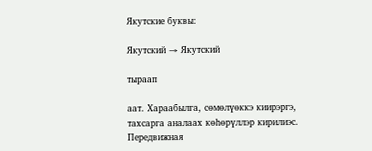Якутские буквы:

Якутский → Якутский

тыраап

аат. Хараабылга, сөмөлүөккэ киирэргэ, тахсарга аналаах көһөрүллэр кирилиэс. Передвижная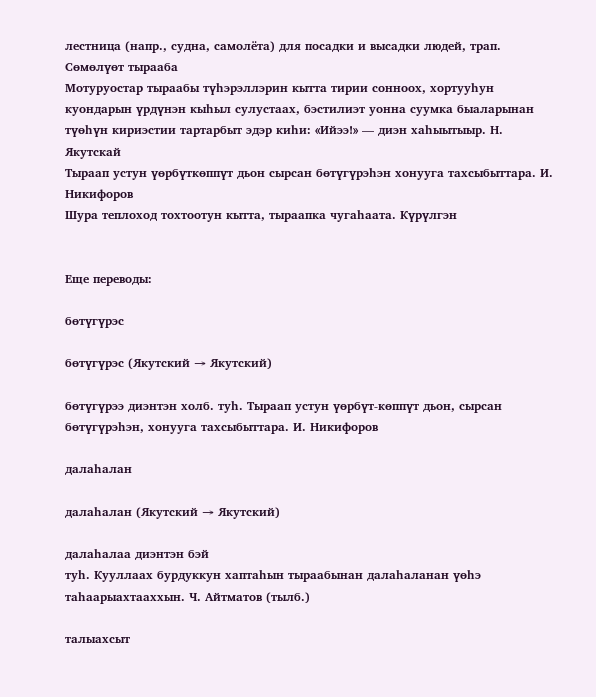лестница (напр., судна, самолёта) для посадки и высадки людей, трап. Сөмөлүөт тырааба
Мотуруостар тыраабы түһэрэллэрин кытта тирии сонноох, хортууһун куондарын үрдүнэн кыһыл сулустаах, бэстилиэт уонна суумка быаларынан түөһүн кириэстии тартарбыт эдэр киһи: «Ийээ!» — диэн хаһыытыыр. Н. Якутскай
Тыраап устун үөрбүткөппүт дьон сырсан бөтүгүрэһэн хонууга тахсыбыттара. И. Никифоров
Шура теплоход тохтоотун кытта, тыраапка чугаһаата. Күрүлгэн


Еще переводы:

бөтүгүрэс

бөтүгүрэс (Якутский → Якутский)

бөтүгүрээ диэнтэн холб. туһ. Тыраап устун үөрбүт-көппүт дьон, сырсан бөтүгүрэһэн, хонууга тахсыбыттара. И. Никифоров

далаһалан

далаһалан (Якутский → Якутский)

далаһалаа диэнтэн бэй
туһ. Кууллаах бурдуккун хаптаһын тыраабынан далаһаланан үөһэ таһаарыахтааххын. Ч. Айтматов (тылб.)

талыахсыт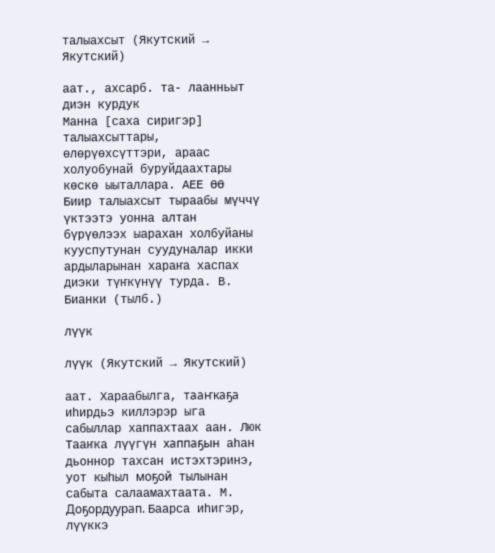талыахсыт (Якутский → Якутский)

аат., ахсарб. та- лаанньыт диэн курдук
Манна [саха сиригэр] талыахсыттары, өлөрүөхсүттэри, араас холуобунай буруйдаахтары көскө ыыталлара. АЕЕ ӨӨ
Биир талыахсыт тыраабы мүччү үктээтэ уонна алтан бүрүөлээх ыарахан холбуйаны кууспутунан суудуналар икки ардыларынан хараҥа хаспах диэки түҥкүнүү турда. В. Бианки (тылб.)

лүүк

лүүк (Якутский → Якутский)

аат. Хараабылга, тааҥкаҕа иһирдьэ киллэрэр ыга сабыллар хаппахтаах аан. Люк
Тааҥка лүүгүн хаппаҕын аһан дьоннор тахсан истэхтэринэ, уот кыһыл моҕой тылынан сабыта салаамахтаата. М. Доҕордуурап. Баарса иһигэр, лүүккэ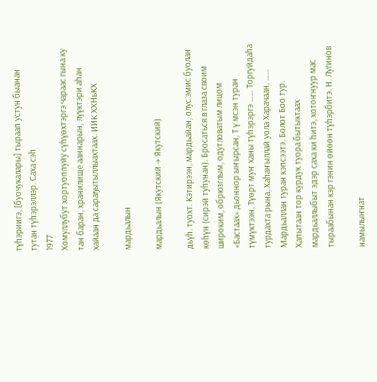түһэриигэ, [буочукалары] тыраап устун быанан тутан түһэрэллэр. Саха сэһ
1977
Хомуллубут хортуоппуйу сүһүөхтэргэ чараас гына ку тан баран, хранилище ааннарын, лүүктэри аһан хайаан да сараҕытыллыахтаах. ИИК ХХНьКХ

мардьалын

мардьалын (Якутский → Якутский)

дьүһ. туохт. Кэтирээн, мардьайан, олус эмис буолан көһүн (сирэй туһунан). Бросаться в глаза своим широким, обрюзглым, одутловатым лицом
«Бастаах» дьоннор ыҥырсан, Т ү мсэн туран түмүктээн, Түөрт муҥ ханы түһэрэргэ …… Торгуйдаһа турдахта рына, Хаһаҥыллай уола Харачаан, …… Мардьаллан туран кэпсээтэ. Болот Боо тур. Хапытаан тор курдук туора бытыктаах мардьаллыбыт эдэр саха ки һитэ, хотоҥнуур мас тыраабынан кэр гэнин өйөөн түһэрбитэ. Н. Лугинов

намылыҥнат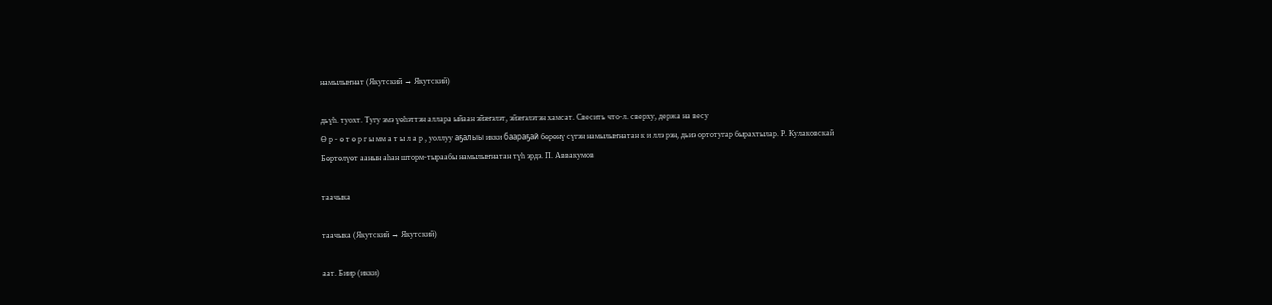намылыҥнат (Якутский → Якутский)

дьүһ. туохт. Тугу эмэ үөһэттэн аллара ыйаан эйэҥэлэт, эйэҥэлэтэн хамсат. Свесить что-л. сверху, держа на весу
Ө р - ө т ө р г ы мм а т ы л а р , уоллуу аҕалыы икки баараҕай бөрөнү сүгэн намылыҥнатан к и ллэ рэн, дьиэ ортотугар бырахтылар. Р. Кулаковскай
Бөртөлүөт аанын аһан шторм-тыраабы намылыҥнатан түһ эрдэ. П. Аввакумов

таачыка

таачыка (Якутский → Якутский)

аат. Биир (икки)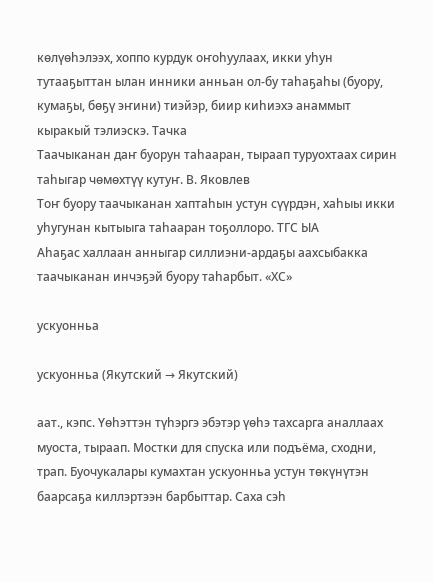көлүөһэлээх, хоппо курдук оҥоһуулаах, икки уһун тутааҕыттан ылан инники анньан ол-бу таһаҕаһы (буору, кумаҕы, бөҕү эҥини) тиэйэр, биир киһиэхэ анаммыт кыракый тэлиэскэ. Тачка
Таачыканан даҥ буорун таһааран, тыраап туруохтаах сирин таһыгар чөмөхтүү кутуҥ. В. Яковлев
Тоҥ буору таачыканан хаптаһын устун сүүрдэн, хаһыы икки уһугунан кытыыга таһааран тоҕоллоро. ТГС ЫА
Аһаҕас халлаан анныгар силлиэни-ардаҕы аахсыбакка таачыканан инчэҕэй буору таһарбыт. «ХС»

ускуонньа

ускуонньа (Якутский → Якутский)

аат., кэпс. Үөһэттэн түһэргэ эбэтэр үөһэ тахсарга аналлаах муоста, тыраап. Мостки для спуска или подъёма, сходни, трап. Буочукалары кумахтан ускуонньа устун төкүнүтэн баарсаҕа киллэртээн барбыттар. Саха сэһ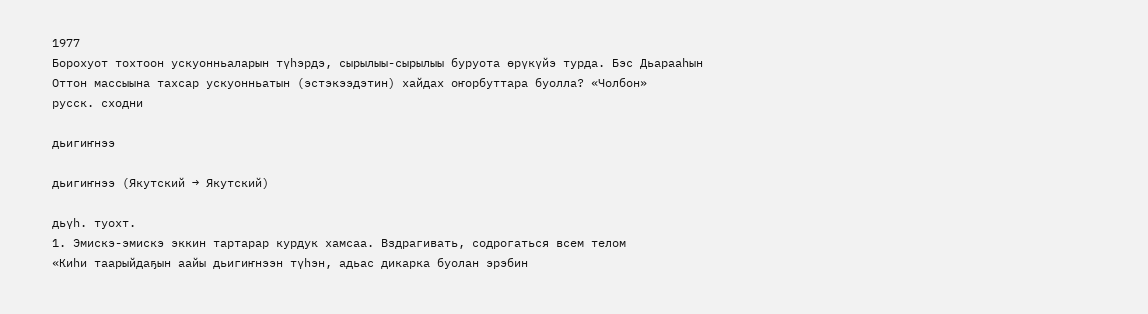1977
Борохуот тохтоон ускуонньаларын түһэрдэ, сырылыы-сырылыы буруота өрүкүйэ турда. Бэс Дьарааһын
Оттон массыына тахсар ускуонньатын (эстэкээдэтин) хайдах оҥорбуттара буолла? «Чолбон»
русск. сходни

дьигиҥнээ

дьигиҥнээ (Якутский → Якутский)

дьүһ. туохт.
1. Эмискэ-эмискэ эккин тартарар курдук хамсаа. Вздрагивать, содрогаться всем телом
«Киһи таарыйдаҕын аайы дьигиҥнээн түһэн, адьас дикарка буолан эрэбин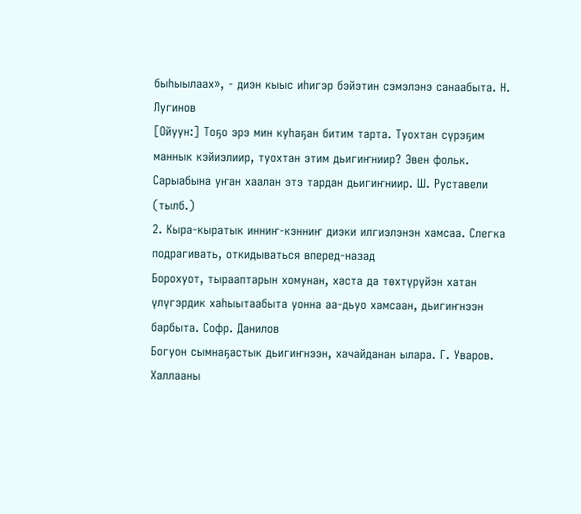быһыылаах», - диэн кыыс иһигэр бэйэтин сэмэлэнэ санаабыта. Н. Лугинов
[Ойуун:] Тоҕо эрэ мин куһаҕан битим тарта. Туохтан сүрэҕим маннык кэйиэлиир, туохтан этим дьигиҥниир? Эвен фольк. Сарыабына уҥан хаалан этэ тардан дьигиҥниир. Ш. Руставели (тылб.)
2. Кыра-кыратык инниҥ-кэнниҥ диэки илгиэлэнэн хамсаа. Слегка подрагивать, откидываться вперед-назад
Борохуот, тырааптарын хомунан, хаста да төхтүрүйэн хатан үлүгэрдик хаһыытаабыта уонна аа-дьуо хамсаан, дьигиҥнээн барбыта. Софр. Данилов
Богуон сымнаҕастык дьигиҥнээн, хачайданан ылара. Г. Уваров. Халлааны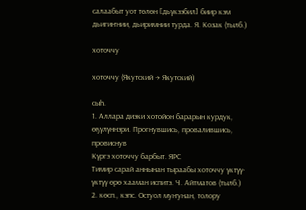салаабыт уот төлөн [дьүкээбил] биир кэм дьигиҥнии, дьиримнии турда. Я. Козак (тылб.)

хоточчу

хоточчу (Якутский → Якутский)

сыһ.
1. Аллара диэки хотойон барарын курдук, өҕүлүннэри. Прогнувшись, провалившись, провиснув
Күргэ хоточчу барбыт. ЯРС
Тимир сарай аннынан тыраабы хоточчу үктүү-үктүү өрө хааман испитэ. Ч. Айтматов (тылб.)
2. көсп., кэпс. Остуол муҥунан, толору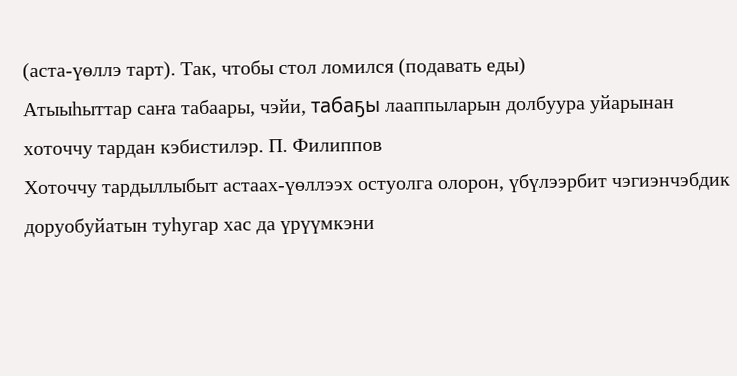(аста-үөллэ тарт). Так, чтобы стол ломился (подавать еды)
Атыыһыттар саҥа табаары, чэйи, табаҕы лааппыларын долбуура уйарынан хоточчу тардан кэбистилэр. П. Филиппов
Хоточчу тардыллыбыт астаах-үөллээх остуолга олорон, үбүлээрбит чэгиэнчэбдик доруобуйатын туһугар хас да үрүүмкэни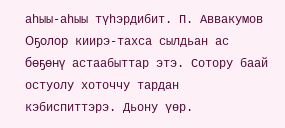аһыы-аһыы түһэрдибит. П. Аввакумов
Оҕолор киирэ-тахса сылдьан ас бөҕөнү астаабыттар этэ. Сотору баай остуолу хоточчу тардан кэбиспиттэрэ. Дьону үөр.